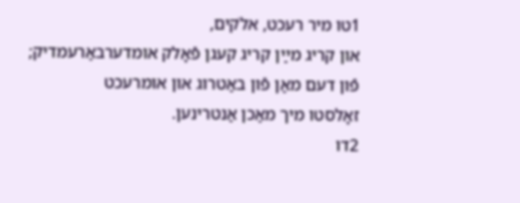1טו מיר רעכט, אלֹקים,
און קריג מײַן קריג קעגן פֿאָלק אומדערבאַרעמדיק;
פֿון דעם מאַן פֿון באַטרוג און אומרעכט
זאָלסטו מיך מאַכן אַנטרינען.
2דו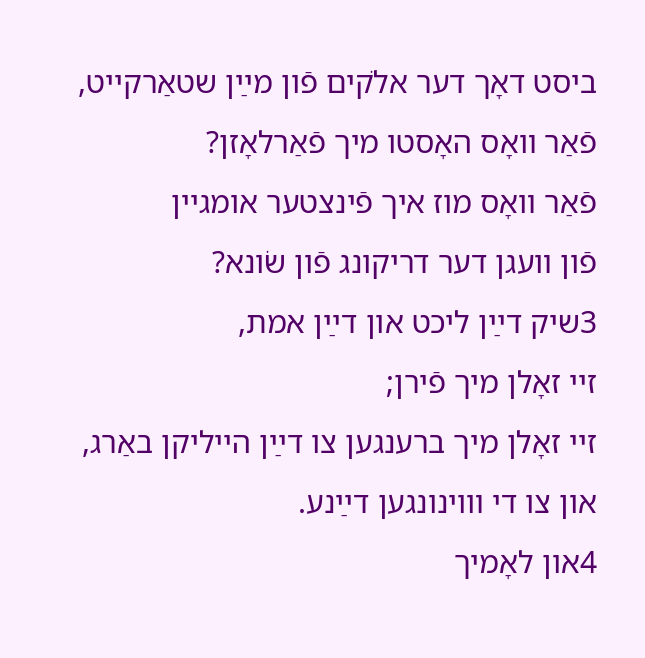ביסט דאָך דער אלֹקים פֿון מײַן שטאַרקײט,
פֿאַר װאָס האָסטו מיך פֿאַרלאָזן?
פֿאַר װאָס מוז איך פֿינצטער אומגײן
פֿון װעגן דער דריקונג פֿון שׂונא?
3שיק דײַן ליכט און דײַן אמת,
זײ זאָלן מיך פֿירן;
זײ זאָלן מיך ברענגען צו דײַן הײליקן באַרג,
און צו די װױנונגען דײַנע.
4און לאָמיך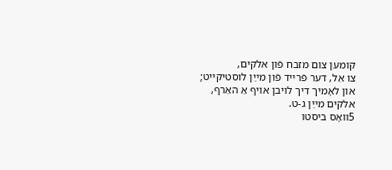קומען צום מזבח פֿון אלֹקים,
צו אֵל, דער פֿרײד פֿון מײַן לוסטיקײט;
און לאָמיך דיך לױבן אױף אַ האַרף,
אלֹקים מײַן ג-ט.
5װאָס ביסטו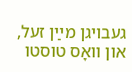געבױגן מײַן זעל,
און װאָס טוסטו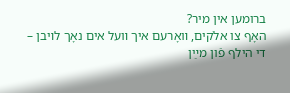ברומען אין מיר?
האָף צו אלֹקים, װאָרעם איך װעל אים נאָך לױבן –
די הילף פֿון מײַן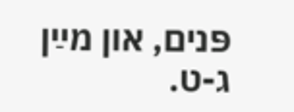פּנים, און מײַן ג-ט.